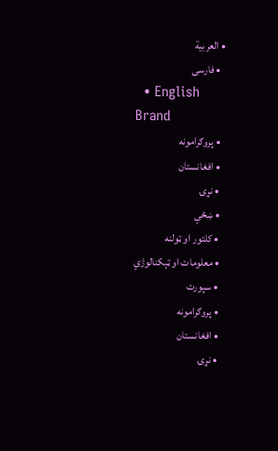• العربية
  • فارسی
  • English
Brand
  • پروګرامونه
  • افغانستان
  • نړۍ
  • ښځې
  • کلتور او ټولنه
  • معلومات او ټېکنالوژي
  • سپورت
  • پروګرامونه
  • افغانستان
  • نړۍ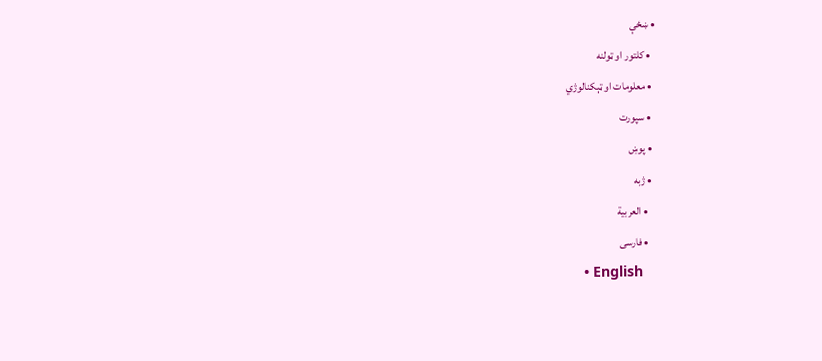• ښځې
  • کلتور او ټولنه
  • معلومات او ټېکنالوژي
  • سپورت
  • پوښ
  • ژبه
    • العربية
    • فارسی
    • English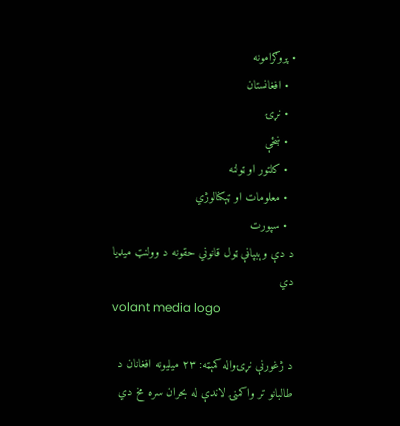• پروګرامونه
  • افغانستان
  • نړۍ
  • ښځې
  • کلتور او ټولنه
  • معلومات او ټېکنالوژي
  • سپورت
د دې وېبپاڼې ټول قانوني حقونه د وولنټ میډیا دي
volant media logo

د ژغورنې نړۍواله کمېټه: ۲۳ میلیونه افغانان د طالبانو تر واکمنۍ لاندې له بحران سره مخ دي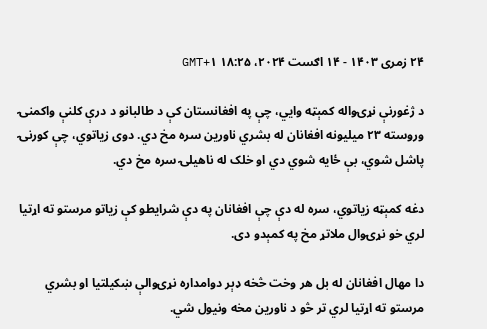۲۴ زمری ۱۴۰۳ - ۱۴ اګست ۲۰۲۴، ۱۸:۲۵ GMT+۱

د ژغورنې نړۍواله کمېټه وایي، چې په افغانستان کې د طالبانو د درې کلنې واکمنۍ وروسته ۲۳ میلیونه افغانان له بشري ناورین سره مخ دي. دوی زیاتوي، چې کورنۍ پاشل شوي، بې ځایه شوي دي او خلک له ناهیلۍ سره مخ دي.

دغه کمېټه زیاتوي، سره له دې چې افغانان په دې شرایطو کې زیاتو مرستو ته اړتیا لري خو نړۍوال ملاتړ مخ په کمېدو دی.

دا مهال افغانان له بل هر وخت څخه ډېر دوامداره نړۍوالې ښکیلتیا او بشري مرستو ته اړتیا لري تر څو د ناورین مخه ونیول شي.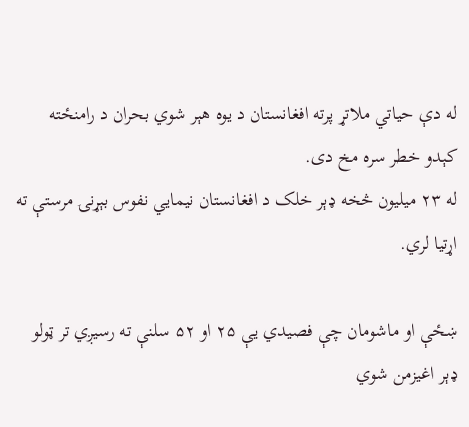له دې حیاتي ملاتړ پرته افغانستان د یوه هېر شوي بحران د رامنځته کېدو خطر سره مخ دی.
له ۲۳ میلیون څخه ډېر خلک د افغانستان نیمايي نفوس بېړنۍ مرستې ته اړتیا لري.

ښځې او ماشومان چې فصیدي یې ۲۵ او ۵۲ سلنې ته رسیږي تر ټولو ډېر اغیزمن شوي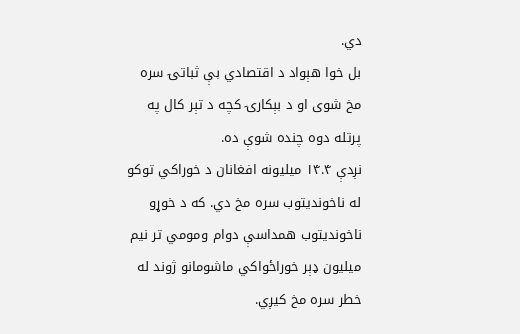دي.
بل خوا هېواد د اقتصادي بې ثباتۍ سره مخ شوی او د بېکارۍ کچه د تېر کال په پرتله دوه چنده شوې ده.
نږدې ۱۴.۴ میلیونه افغانان د خوراکي توکو له ناخوندیتوب سره مخ دي. که د خوړو ناخوندیتوب همداسې دوام ومومي تر نیم میلیون ډېر خوراځواکي ماشومانو ژوند له خطر سره مخ کیږي.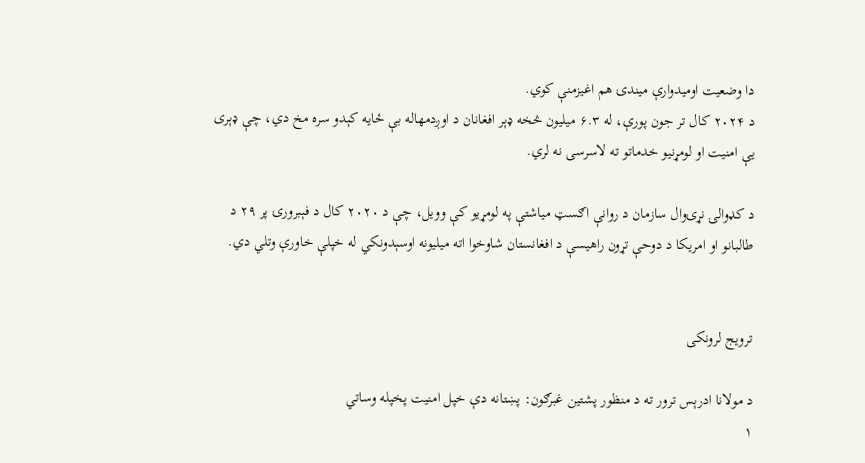دا وضعیت اومیدوارې میندۍ هم اغیزمنې کوي.
د ۲۰۲۴ کال تر جون پورې، له ۶.۳ میلیون څخه ډېر افغانان د اوږدمهاله بې ځایه کېدو سره مخ دي، چې ډېری یې امنیت او لومړنیو خدماتو ته لاسرسی نه لري.

د کډوالۍ نړۍوال سازمان د روانې اګسټ میاشتې په لومړیو کې وویل، چې د ۲۰۲۰ کال د فېبرورۍ پر ۲۹ د طالبانو او امریکا د دوحې تړون راهیسې د افغانستان شاوخوا اته میلیونه اوسېدونکي له خپلې خاورې وتلي دي.


ترویج لرونکی

د مولانا ادرېس ترور ته د منظور پشتین غبرګون: پښتانه دې خپل امنیت پخپله وساتي
۱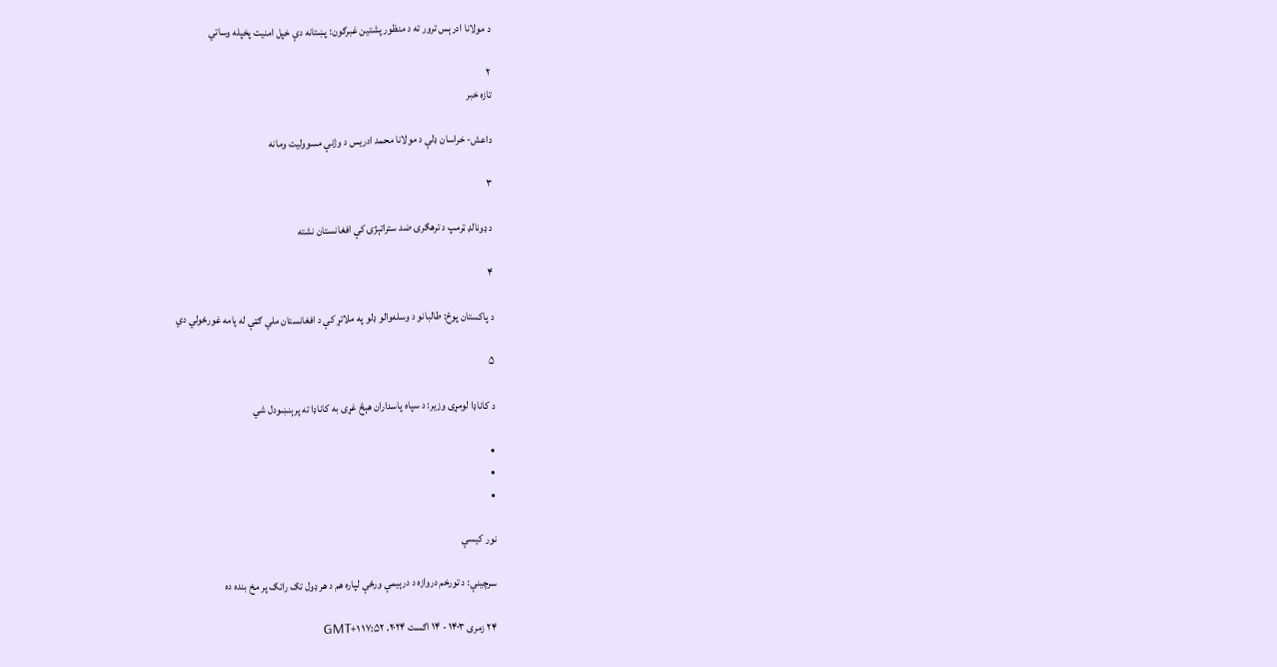د مولانا ادرېس ترور ته د منظور پشتین غبرګون: پښتانه دې خپل امنیت پخپله وساتي

۲
تازه خبر

داعش- خراسان ډلې د مولانا محمد ادریس د وژنې مسوولیت ومانه

۳

د ډونالډ ټرمپ د ترهګرۍ ضد ستراتېژۍ کې افغانستان نشته

۴

د پاکستان پوځ: طالبانو د وسله‌والو ډلو په ملاتړ کې د افغانستان ملي ګټې له پامه غورځولي دي

۵

د کاناډا لومړی وزیر: د سپاه پاسداران هېڅ غړی به کاناډا ته پرېنښودل شي

•
•
•

نور کیسې

سرچينې: د تورخم دروازه د درېيمې ورځې لپاره هم د هر ډول تګ راتګ پر مخ بنده ده

۲۴ زمری ۱۴۰۳ - ۱۴ اګست ۲۰۲۴، ۱۷:۵۲ GMT+۱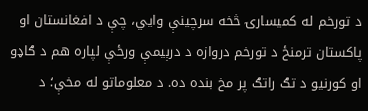د تورخم له کميسارۍ څخه سرچينې وايي، چې د افغانستان او پاکستان ترمنځ د تورخم دروازه د درېيمې ورځې لپاره هم د ګاډو او کورنيو د تګ راتګ پر مخ بنده ده. د معلوماتو له مخې؛ د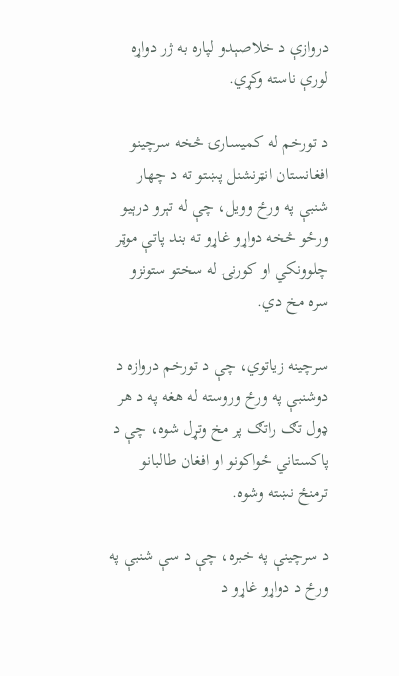دروازې د خلاصېدو لپاره به ژر دواړه لورې ناسته وکړي.

د تورخم له کميسارۍ څخه سرچينو افغانستان انټرنشنل پښتو ته د چهار شنبې په ورځ وويل، چې له تېرو درېيو ورځو څخه دواړو غاړو ته بند پاتې موټر چلوونکي او کورنۍ له سختو ستونزو سره مخ دي.

سرچينه زياتوي، چې د تورخم دروازه د دوشنبې په ورځ وروسته له هغه په د هر ډول تګ راتګ پر مخ وتړل شوه، چې د پاکستاني ځواکونو او افغان طالبانو ترمنځ نښته وشوه.

د سرچينې په خبره، چې د سې شنبې په ورځ د دواړو غاړو د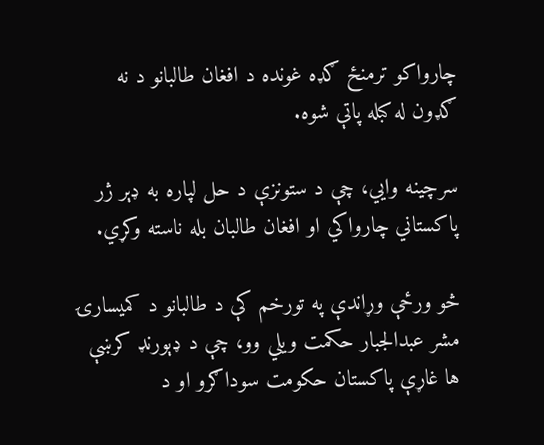چارواکو ترمنځ ګډه غونده د افغان طالبانو د نه ګډون له کبله پاتې شوه.

سرچینه وايي، چې د ستونزې د حل لپاره به ډېر ژر پاکستاني چارواکي او افغان طالبان بله ناسته وکړي.

څو ورځې وړاندې په تورخم کې د طالبانو د کمیسارۍ مشر عبدالجبار حکمت ويلي وو، چې د ډېورنډ کرښې ها غاړې پاکستان حکومت سوداګرو او د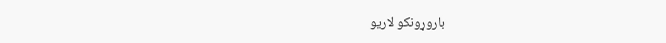باروړونکو لاریو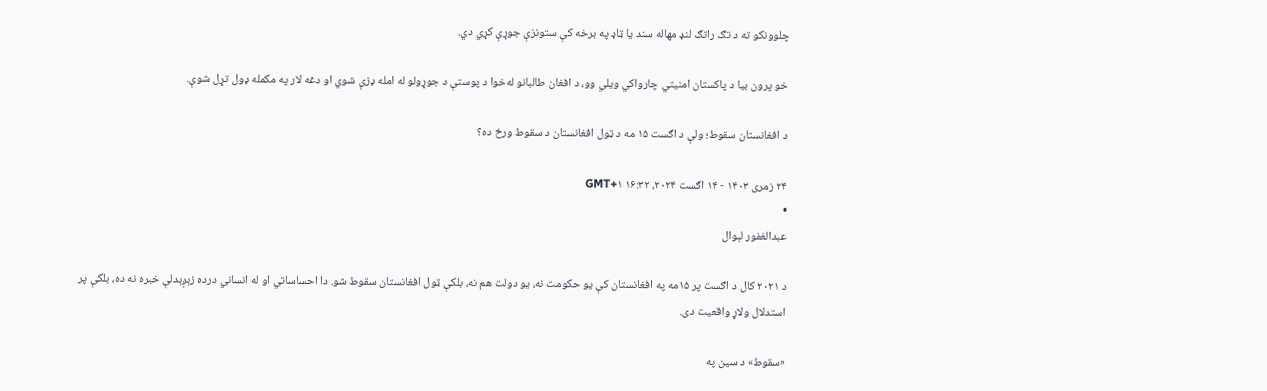چلوونکو ته د تګ راتګ لنډ مهاله سند یا ټاډ په برخه کې ستونزې جوړې کړي دي.

خو پرون بیا د پاکستان امنیتي چارواکي ويلي وو، د افغان طالبانو له‌خوا د پوستې د جوړولو له امله ډزې شوي او دغه لار په مکمله ډول تړل شوې.

د افغانستان سقوط؛ ولې د اګست ۱۵ مه د ټول افغانستان د سقوط ورځ ده؟

۲۴ زمری ۱۴۰۳ - ۱۴ اګست ۲۰۲۴، ۱۶:۳۲ GMT+۱
•
عبدالغفور لېوال

د ۲۰۲۱ کال د اګست پر ۱۵مه په افغانستان کې یو حکومت نه، یو دولت هم نه، بلکې ټول افغانستان سقوط شو. دا احساساتي او له انساني درده زېږېدلې خبره نه ده، بلکې پر استدلال ولاړ واقعیت دی.

«سقوط» د سین په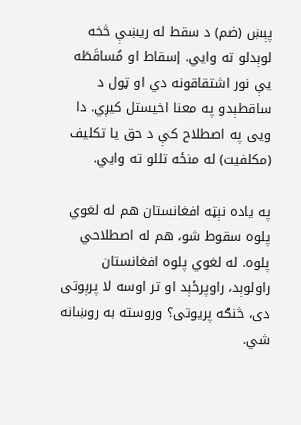پېښ (ضم) د سقط له ریښې څخه لوېدلو ته وايي. إسقاط او مُساقَطَه یې نور اشتقاقونه دي او ټول د ساقطېدو په معنا اخیستل کیږي. دا ویی په اصطلاح کې د حق یا تکلیف (مکلفیت) له منځه تللو ته وايي.

په یاده نېټه افغانستان هم له لغوي پلوه سقوط شو، هم له اصطلاحي پلوه. له لغوي پلوه افغانستان راولوېد، راوپرځېد او تر اوسه لا پرېوتی دی، څنګه پریوتی؟ وروسته به روښانه شي.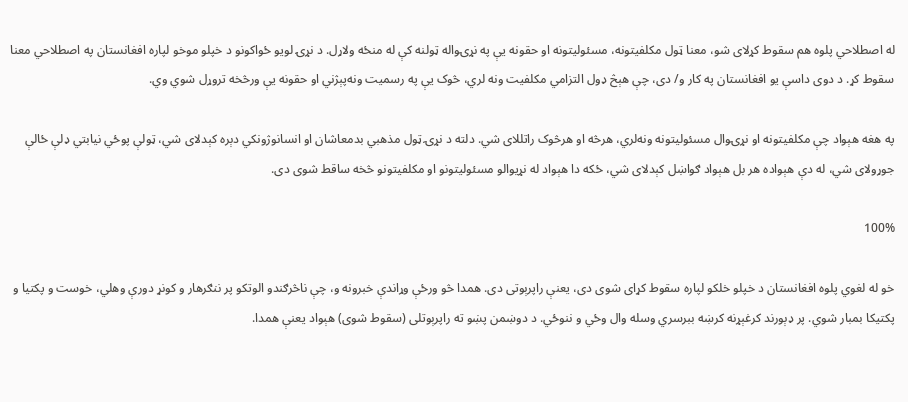له اصطلاحي پلوه هم سقوط کړلای شو، معنا ټول مکلفیتونه، مسئولیتونه او حقونه یې په نړۍواله ټولنه کې له منځه ولاړل. د نړۍ لویو ځواکونو د خپلو موخو لپاره افغانستان په اصطلاحي معنا سقوط کړ. د دوی داسې یو افغانستان په کار و/ دی، چې هېڅ ډول التزامي مکلفیت ونه لري، څوک یې په رسمیت ونه‌پېژني او حقونه یې ورڅخه تروړل شوي وي.

په هغه هېواد چې مکلفیتونه او نړۍوال مسئولیتونه ونه‌لري، هرڅه او هرڅوک راتللای شي. دلته د نړۍ ټول مذهبي بدمعاشان او انسانوژونکي دېره کېدلای شي، ټولې پوځي نیابتي ډلې ځالې جوړولای شي، له دې هېواده هر بل هېواد ګواښل کېدلای شي، ځکه دا هېواد له نړیوالو مسئولیتونو او مکلفیتونو څخه ساقط شوی دی.

100%

خو له لغوي پلوه افغانستان د خپلو خلکو لپاره سقوط کړای شوی دی، یعنې راپرېوتی دی. همدا څو ورځې وړاندې خبرونه و، چې ناڅرګندو الوتکو پر ننګرهار و کونړ دورې وهلي، خوست و پکتیا و پکتیکا بمبار شوي. پر ډېورند کرغېړنه کرښه ببرسري وسله وال وځي و ننوځي. د دوښمن پښو ته راپرېوتلی (سقوط شوی) هېواد یعنې همدا.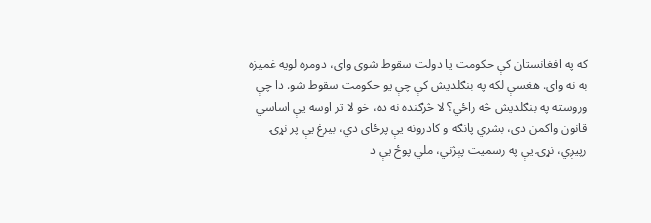که په افغانستان کې حکومت یا دولت سقوط شوی وای، دومره لویه غمیزه به نه وای. هغسې لکه په بنګلدیش کې چې یو حکومت سقوط شو. دا چې وروسته په بنګلدیش څه راځي؟ لا څرګنده نه ده، خو لا تر اوسه یې اساسي قانون واکمن دی، بشري پانګه و کادرونه یې پرځای دي، بیرغ یې پر نړۍ رپیږي، نړۍ یې په رسمیت پېژني، ملي پوځ یې د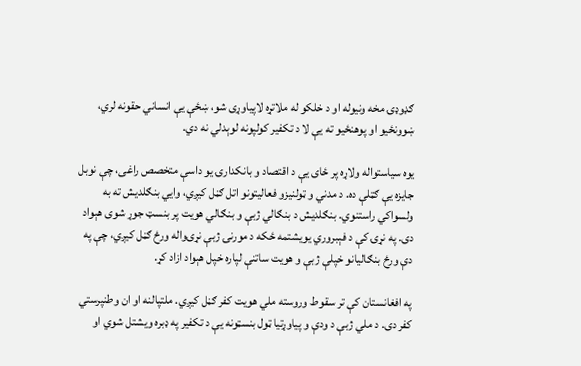ګډوډۍ مخه ونیوله او د خلکو له ملاتړه لاپیاوړی شو، ښځې یې انساني حقونه لري، ښوونځيو او پوهنځیو ته یې لا د تکفیر کولپونه لوېدلي نه دي.

یوه سیاستواله ولاړه پر ځای یې د اقتصاد و بانکدارۍ یو داسې متخصص راغی، چې نوبل جایزه یې ګټلې ده. د مدني و ټولنیزو فعالیتونو اتل ګڼل کیږي، وايي بنګلدیش ته به ولسواکي راستنوي. بنګلدیش د بنګالي ژبې و بنګالي هویت پر بنسټ جوړ شوی هېواد دی. په نړۍ کې د فېبروري یویشتمه ځکه د مورنۍ ژبې نړۍواله ورځ ګڼل کیږي، چې په دې ورځ بنګالیانو خپلې ژبې و هویت ساتنې لپاره خپل هېواد ازاد کړ.

په افغانستان کې تر سقوط وروسته ملي هویت کفر ګڼل کیږي. ملتپالنه او ان وطنپرستي کفر دی. د ملي ژبې د ودې و پیاوړتیا ټول بنسټونه یې د تکفیر په ډبره ویشتل شوي او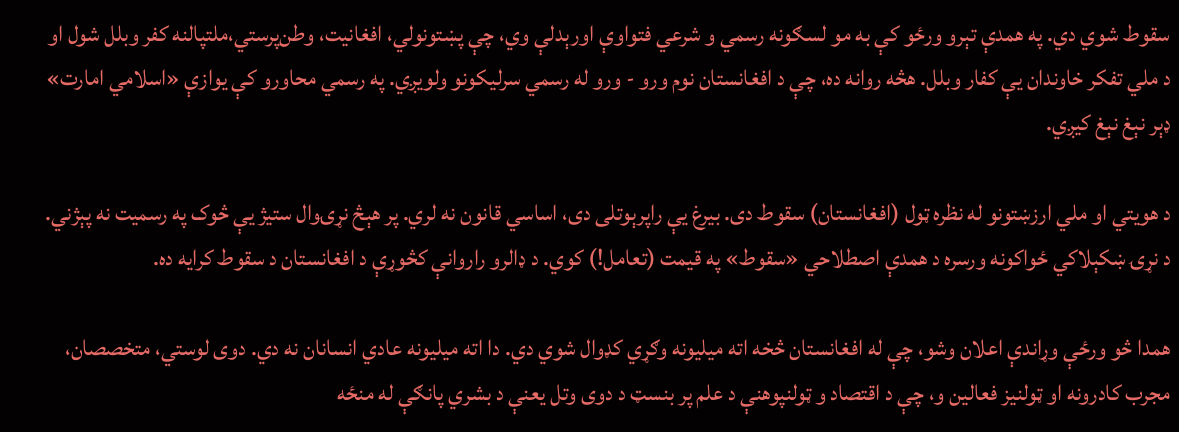سقوط شوي دي. په همدې تېرو ورځو کې به مو لسګونه رسمي و شرعي فتواوې اورېدلې وي، چې پښتونولي، افغانیت، وطن‌پرستي،ملتپالنه کفر وبلل شول او د ملي تفکر خاوندان یې کفار وبلل. هڅه روانه ده، چې د افغانستان نوم ورو - ورو له رسمي سرلیکونو ولویږي. په رسمي محاورو کې یوازې «اسلامي امارت» ډېر نېغ نېغ کیږي.

د هویتي او ملي ارزښتونو له نظره ټول (افغانستان) سقوط دی. بیرغ یې راپرېوتلی دی، اساسي قانون نه لري. پر هېڅ نړۍوال ستیژ یې څوک په رسمیت نه پېژني. د نړۍ ښکېلاکي ځواکونه ورسره د همدې اصطلاحي «سقوط» په قیمت (تعامل!) کوي. د ډالرو راروانې کڅوړې د افغانستان د سقوط کرایه ده.

همدا څو ورځې وړاندې اعلان وشو، چې له افغانستان څخه اته میلیونه وګړي کډوال شوي دي. دا اته میلیونه عادي انسانان نه دي. دوی لوستي، متخصصان، مجرب کادرونه او ټولنیز فعالین و، چې د اقتصاد و ټولنپوهنې د علم پر بنسټ د دوی وتل یعنې د بشري پانګې له منځه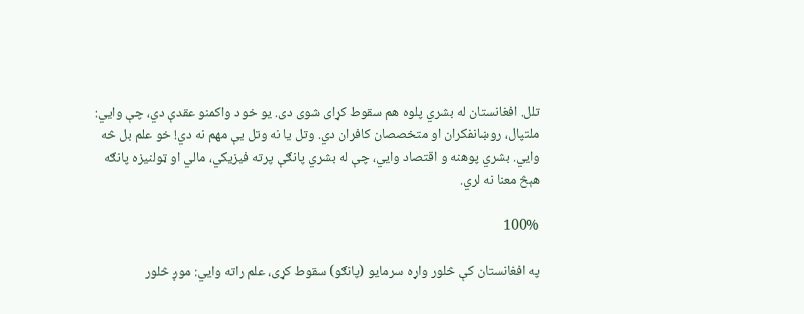تلل. افغانستان له بشري پلوه هم سقوط کړای شوی دی. یو خو د واکمنو عقدې دي، چې وايي: ملتپال، روښانفکران او متخصصان کافران دي. وتل یا نه وتل یې مهم نه دي! خو علم بل څه وايي. بشري پوهنه و اقتصاد وايي، چې له بشري پانګې پرته فیزیکي، مالي او ټولنیزه پانګه هېڅ معنا نه لري.

100%

په افغانستان کې څلور واړه سرمایو (پانګو) سقوط کړی، علم راته وايي: موږ څلور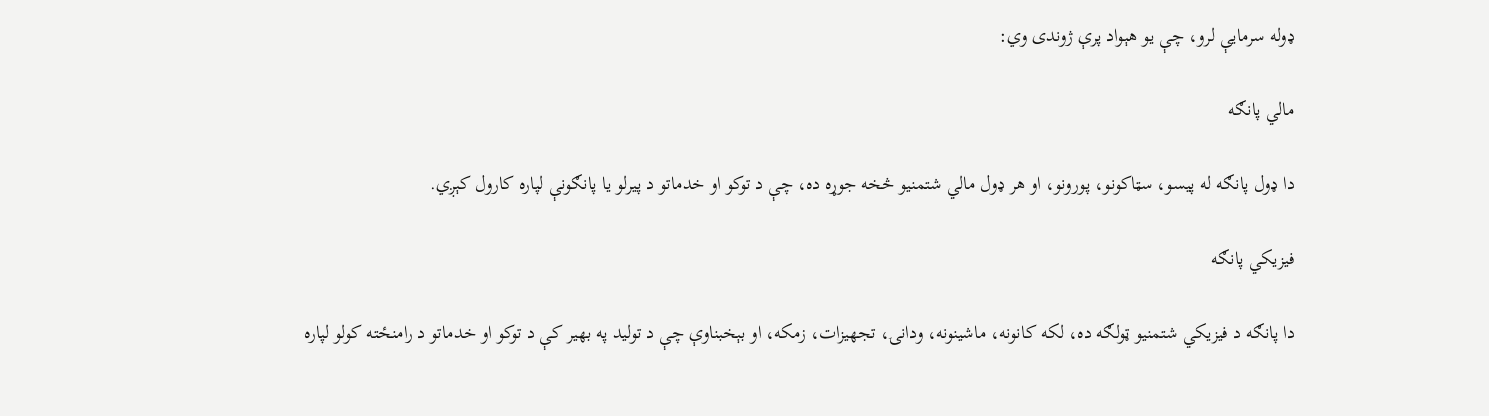ډوله سرمایې لرو، چې یو هېواد پرې ژوندی وي:

مالي پانګه

دا ډول پانګه له پیسو، سټاکونو، پورونو، او هر ډول مالي شتمنیو څخه جوړه ده، چې د توکو او خدماتو د پیرلو یا پانګونې لپاره کارول کېږي.

فیزیکي پانګه

دا پانګه د فیزیکي شتمنیو ټولګه ده، لکه کانونه، ماشینونه، ودانۍ، تجهیزات، زمکه، او بېخبناوې چې د تولید په بهیر کې د توکو او خدماتو د رامنځته کولو لپاره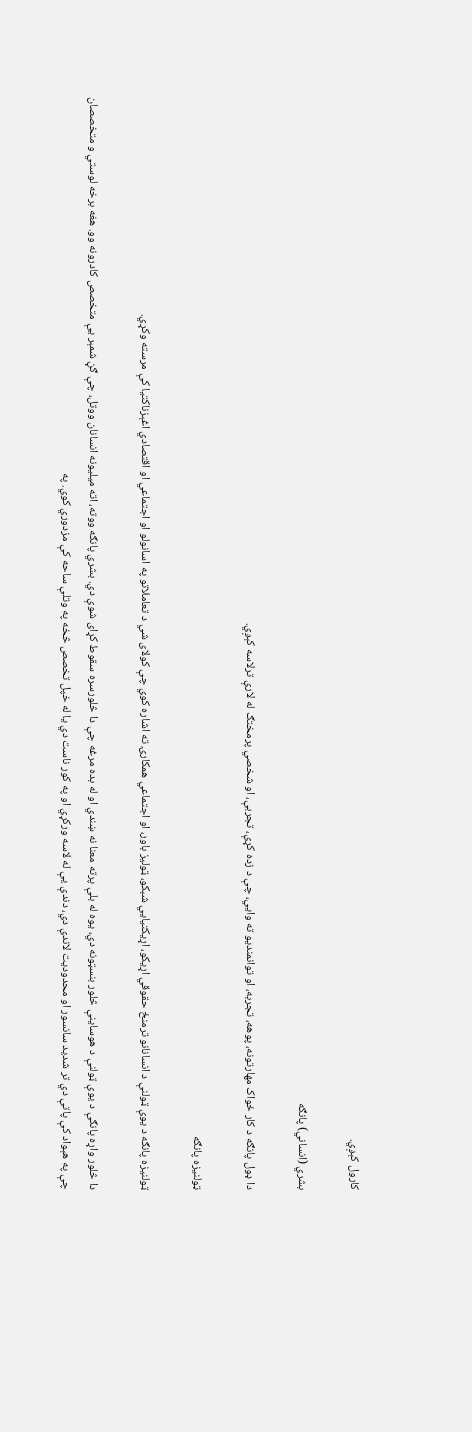کارول کېږي.

بشري (انساني) پانګه

دا ډول پانګه د کار ځواک مهارتونه، پوهه، تجربه، او توانمندیو ته وايي، چې د زده کړې، تجربې، او شخصي پرمختګ له لارې ترلاسه کېږي.

ټولنیزه پانګه

ټولنیزه پانګه د یوې ټولنې د انسانانو ترمنځ حقوقي اړیکو، اړیکتیايي شبکو، ټولیز باور، او اجتماعي همکارۍ ته اشاره کوي چې کولای شي د تعاملاتو په اسانولو او اجتماعي او اقتصادي اغېزناکتیا کې مرسته وکړي.

دا څلور واړه پانګې د یوې ټولنې د هوساینې څلور بنسټونه دي، یوه له بلې پرته معنا نه ښندي او له بده مرغه چې دا څلورسره سقوط کړای شوې دي. بشري پانګه ووته، اته میلیونه انسانان ووتل، چې ګڼ شمېر یې متخصص کادرونه وو. هغه برخه لوستي و متخصصان چې په هېواد کې پاتې دي تر شدید سانسور او محدودیت لاندې دي، دندې یې له لاسه ورکړي او په کور ناست دي یا له خپل تخصص څخه په وتلې ساحه کې مزدوري کوي. په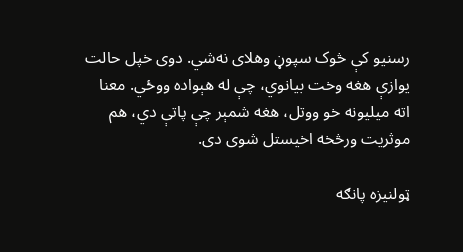رسنیو کې څوک سپوڼ وهلای نه‌شي. دوی خپل حالت یوازې هغه وخت بیانوي، چې له هېواده ووځي. معنا اته میلیونه خو ووتل، هغه شمېر چې پاتې دي، هم موثریت ورڅخه اخیستل شوی دی.

ټولنیزه پانګه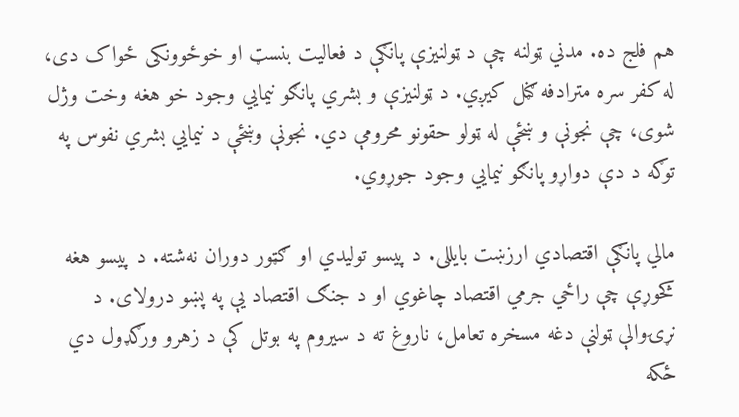هم فلج ده. مدني ټولنه چې د ټولنیزې پانګې د فعالیت بنسټ او خوځوونکی ځواک دی، له کفر سره مترادفه ګڼل کیږي. د ټولنیزې و بشري پانګو نیمايي وجود خو هغه وخت وژل شوی، چې نجونې و ښځې له ټولو حقونو محرومې دي. نجونې وښځې د نیمايي بشري نفوس په توګه د دې دواړو پانګو نیمايي وجود جوړوي.

مالي پانګې اقتصادي ارزښت بایللی. د پیسو تولیدي او ګټور دوران نه‌شته. د پیسو هغه کڅوړې چې راځي جرمي اقتصاد چاغوي او د جنګ اقتصاد یې په پښو درولای. د نړۍوالې ټولنې دغه مسخره تعامل، ناروغ ته د سیروم په بوتل کې د زهرو ورګډول دي ځکه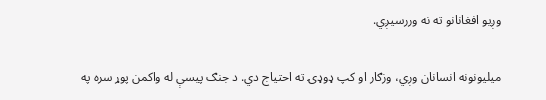وږیو افغانانو ته نه وررسیږي.

میلیونونه انسانان وږي، وزګار او کپ ډوډۍ ته احتیاج دي. د جنګ پیسې له واکمن پوړ سره په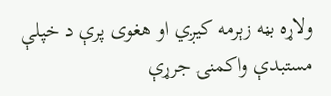ولاړه بڼه زېرمه کیږي او هغوی پرې د خپلې مستبدې واکمنۍ جرړې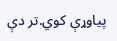پیاوړې کوي.تر دې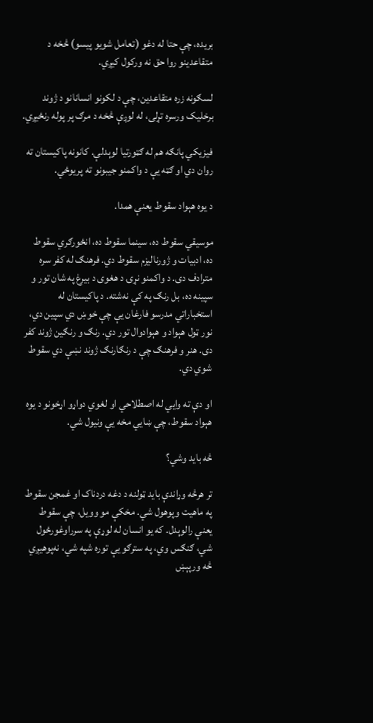بریده، چې حتا له دغو (تعامل شویو پيسو) څخه د متقاعدینو روا حق نه ورکول کیږي.

لسګونه زره متقاعدین، چې د لکونو انسانانو د ژوند برخلیک ورسره تړلی، له لوږې څخه د مرګ پر پوله رنځیږي.

فیزیکي پانګه هم له ګټورتیا لوېدلې. کانونه پاکیستان ته روان دي او ګټه یې د واکمنو جیبونو ته پریوځي.

د یوه هېواد سقوط یعنې همدا.

موسیقي سقوط ده، سینما سقوط ده، انځورګري سقوط ده، ادبیات و ژورنالیزم سقوط دي. فرهنګ له کفر سره مترادف دی. د واکمنو نړۍ د هغوی د بیرغ په شان تور و سپینه ده، بل رنګ په کې نه‌شته. د پاکیستان له استخباراتي مدرسو فارغان يې چې خوښ دي سپین دي، نور ټول هېواد و هېوادوال تور دي. رنګ و رنګین ژوند کفر دی. هنر و فرهنګ چې د رنګارنګ ژوند نښې دي سقوط شوي دي.

او دې ته وايي له اصطلاحي او لغوي دواړو اړخونو د یوه هېواد سقوط، چې ښايي مخه یې ونیول شي.

څه باید وشي؟

تر هرڅه وړاندې باید ټولنه د دغه دردناک او غمجن سقوط په ماهیت وپوهول شي. مخکې مو وویل، چې سقوط یعنې رالوېدل. که یو انسان له لوړې په سرراوغورځول شي، ګنګس وي، په سترګو یې توره شپه شي، نه‌پوهیږي څه ورپېښ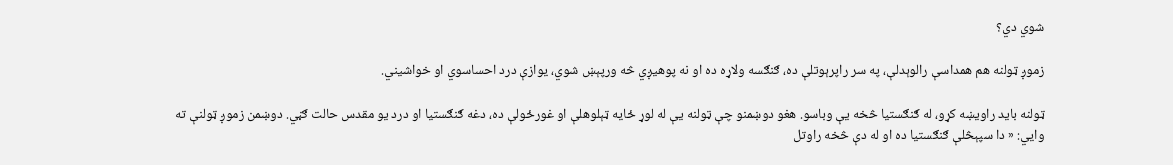شوي دي؟

زموږ ټولنه هم همداسې رالوېدلې، په سر راپرېوتلې ده، ګنګسه ولاړه ده او نه پوهیږي څه ورپېښ شوي، یوازې درد احساسوي او خواشیني.

ټولنه باید راویښه کړو، له ګنګستیا څخه یې وباسو. هغو دوښمنو چې ټولنه یې له لوړ ځایه ټېلوهلې او غورځولې ده، دغه ګنګستیا او درد یو مقدس حالت ګڼي. دوښمن زموږ ټولنې ته وايي: « دا سپېڅلې ګنګستیا ده او له دې څخه راوتل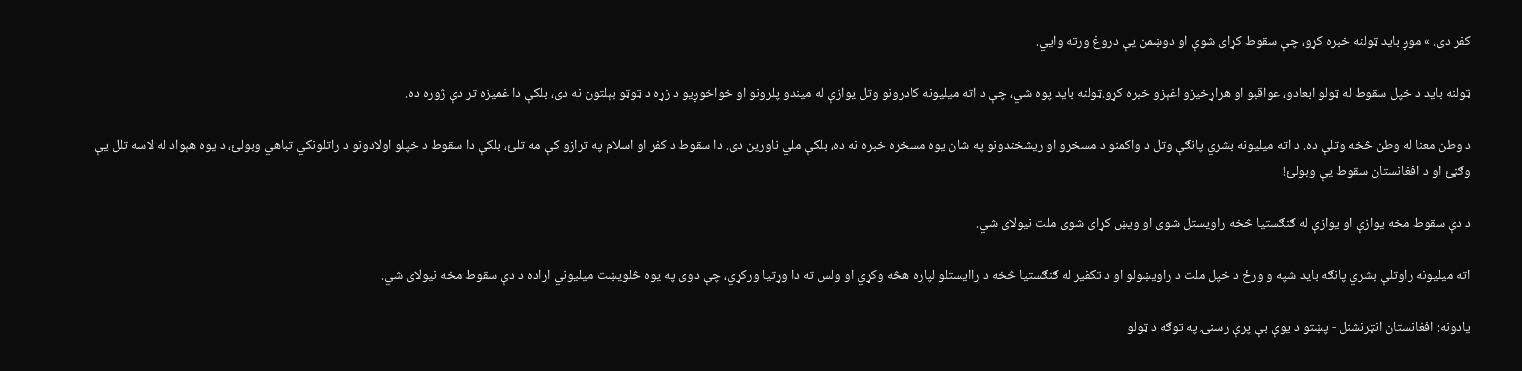کفر دی. » موږ باید ټولنه خبره کړو، چې سقوط کړای شوې او دوښمن یې دروغ ورته وايي.

ټولنه باید د خپل سقوط له ټولو ابعادو، عواقبو او هراړخیزو اغېزو خبره کړو.ټولنه باید پوه شي، چې د اته میلیونه کادرونو وتل یوازې له میندو پلرونو او خواخوږیو د زړه د ټوټو بېلتون نه دی، بلکې دا غمیزه تر دې ژوره ده.

د وطن معنا له وطن څخه وتلې ده. د اته میلیونه بشري پانګې وتل د واکمنو د مسخرو او ریشخندونو په شان یوه مسخره خبره نه ده، بلکې ملي ناورین دی. دا سقوط د کفر او اسلام په ترازو کې مه تلئ، بلکې دا سقوط د خپلو اولادونو د راتلونکي تباهي وبولئ، د یوه هېواد له لاسه تلل یې وګڼئ او د افغانستان سقوط یې وبولئ!

د دې سقوط مخه یوازې او یوازې له ګنګستیا څخه راویستل شوی او ویښ کړای شوی ملت نیولای شي.

اته میلیونه راوتلې بشري پانګه باید شپه و ورځ د خپل ملت د راویښولو او د تکفیر له ګنګستیا څخه د راایستلو لپاره هڅه وکړي او ولس ته دا وړتیا ورکړي، چې دوی په یوه څلویښت میلیوني اراده د دې سقوط مخه نیولای شي.

یادونه: افغانستان انټرنشنل - پښتو د یوې بې پرې رسنۍ په توګه د ټولو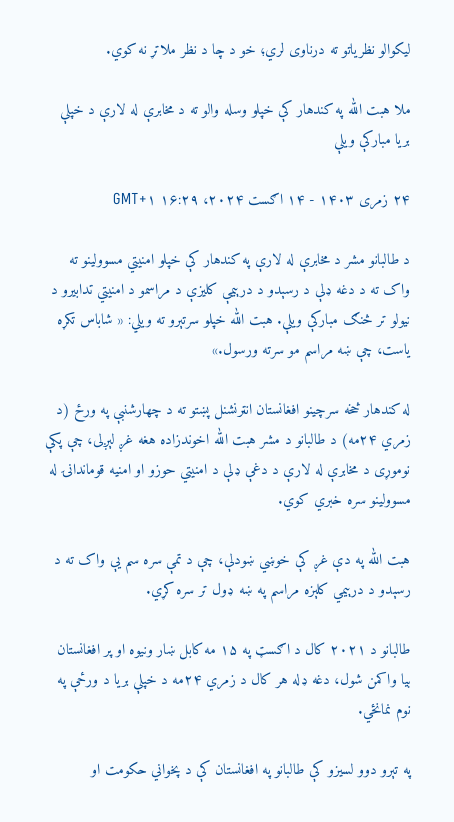لیکوالو نظریاتو ته درناوی لري؛ خو د چا د نظر ملاتړ نه کوي.

ملا هبت الله په کندهار کې خپلو وسله والو ته د مخابرې له لارې د خپلې بريا مبارکې ويلې

۲۴ زمری ۱۴۰۳ - ۱۴ اګست ۲۰۲۴، ۱۶:۲۹ GMT+۱

د طالبانو مشر د مخابرې له لارې په کندهار کې خپلو امنيتي مسوولينو ته واک ته د دغه ډلې د رسېدو د درېيمې کليزې د مراسمو د امنيتي تدابيرو د نيولو تر څنګ مبارکې ويلې. هبت الله خپلو سرتېرو ته ويلي: « شاباس تکړه ياست، چې ښه مراسم مو سرته ورسول.»

له کندهار څخه سرچينو افغانستان انټرنشنل پښتو ته د چهارشنبې په ورځ (د زمري ۲۴مه) د طالبانو د مشر هبت الله اخوندزاده هغه غږ لېږلی، چې پکې نوموړی د مخابرې له لارې د دغې ډلې د امنيتي حوزو او امنيه قوماندانۍ له مسوولينو سره خبري کوي.

هبت الله په دې غږ کې خوښي ښودلې، چې د تمې سره سم يې واک ته د رسېدو د درېيمي کلېزه مراسم په ښه ډول تر سره کړي.

طالبانو د ۲۰۲۱ کال د اګسټ په ۱۵ مه کابل ښار ونیوه او پر افغانستان بیا واکمن شول، دغه ډله هر کال د زمري ۲۴مه د خپلې بريا د ورځې په نوم نمانځي.

په تېرو دوو لسیزو کې طالبانو په افغانستان کې د پخواني حکومت او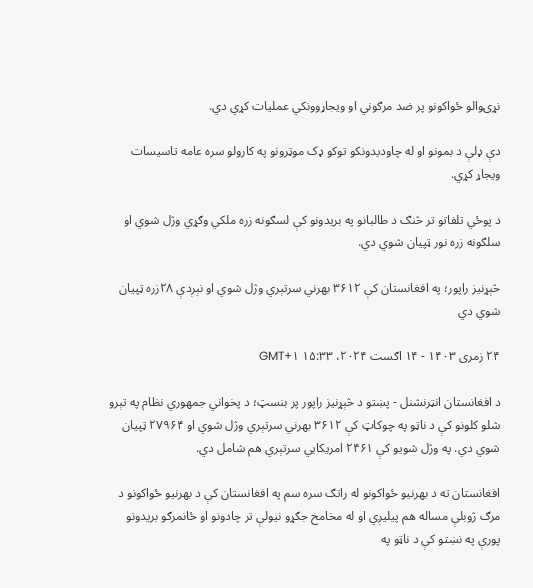نړۍوالو ځواکونو پر ضد مرګوني او ویجاړوونکي عملیات کړي دي.

دې ډلې د بمونو او له چاودیدونکو توکو ډک موټرونو په کارولو سره عامه تاسیسات ویجاړ کړي.

د پوځي تلفاتو تر څنګ د طالبانو په بریدونو کې لسګونه زره ملکي وګړي وژل شوي او سلګونه زره نور ټپیان شوي دي.

څېړنیز راپور؛ په افغانستان کې ۳۶۱۲ بهرني سرتېري وژل شوي او نېږدې ۲۸زره ټپیان شوي دي

۲۴ زمری ۱۴۰۳ - ۱۴ اګست ۲۰۲۴، ۱۵:۳۳ GMT+۱

د افغانستان انټرنشنل - پښتو د څېړنیز راپور پر بنسټ؛ د پخواني جمهوري نظام په تېرو شلو کلونو کې د ناټو په چوکاټ کې ۳۶۱۲ بهرني سرتېري وژل شوي او ۲۷۹۶۴ ټپیان شوي دي. په وژل شویو کې ۲۴۶۱ امریکايي سرتېري هم شامل دي.

افغانستان ته د بهرنیو ځواکونو له راتګ سره سم په افغانستان کې د بهرنیو ځواکونو د مرګ ژوبلې مساله هم پیلیږي او له مخامخ جګړو نیولې تر چادونو او ځانمرګو بریدونو پورې په نښتو کې د ناټو په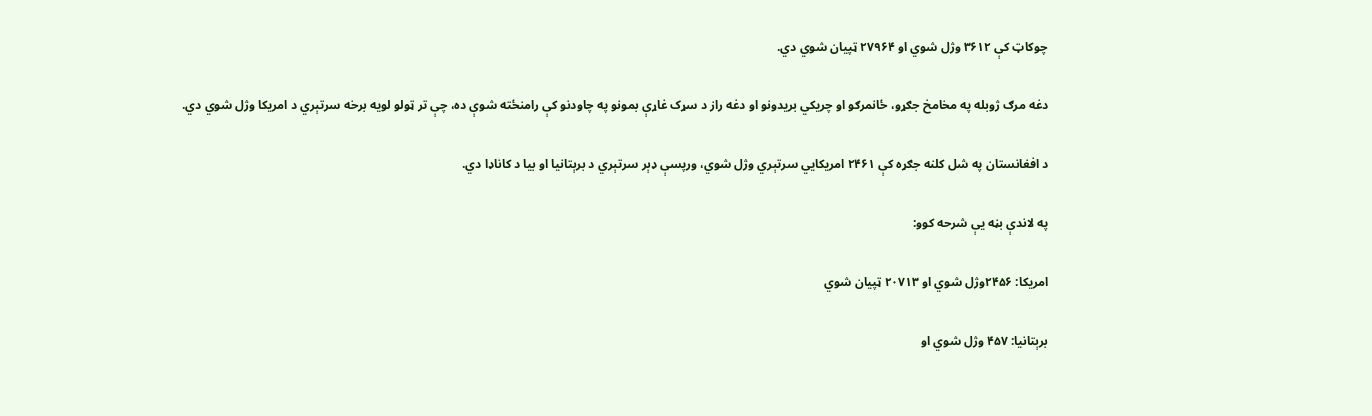چوکاټ کې ۳۶۱۲ وژل شوي او ۲۷۹۶۴ ټپیان شوي دي.

دغه مرګ ژوبله په مخامخ جګړو، ځانمرګو او چریکي بریدونو او دغه راز د سړک غاړې بمونو په چاودنو کې رامنځته شوې ده، چې تر ټولو لویه برخه سرتېري د امریکا وژل شوي دي.

د افغانستان په شل کلنه جګړه کې ۲۴۶۱ امریکايي سرتېري وژل شوي، ورپسې ډېر سرتېري د برېتانیا او بیا د کاناډا دي.

په لاندې بڼه یې شرحه کوو:

امریکا: ۲۴۵۶وژل شوي او ۲۰۷۱۳ ټپیان شوي

برېتانیا: ۴۵۷ وژل شوي او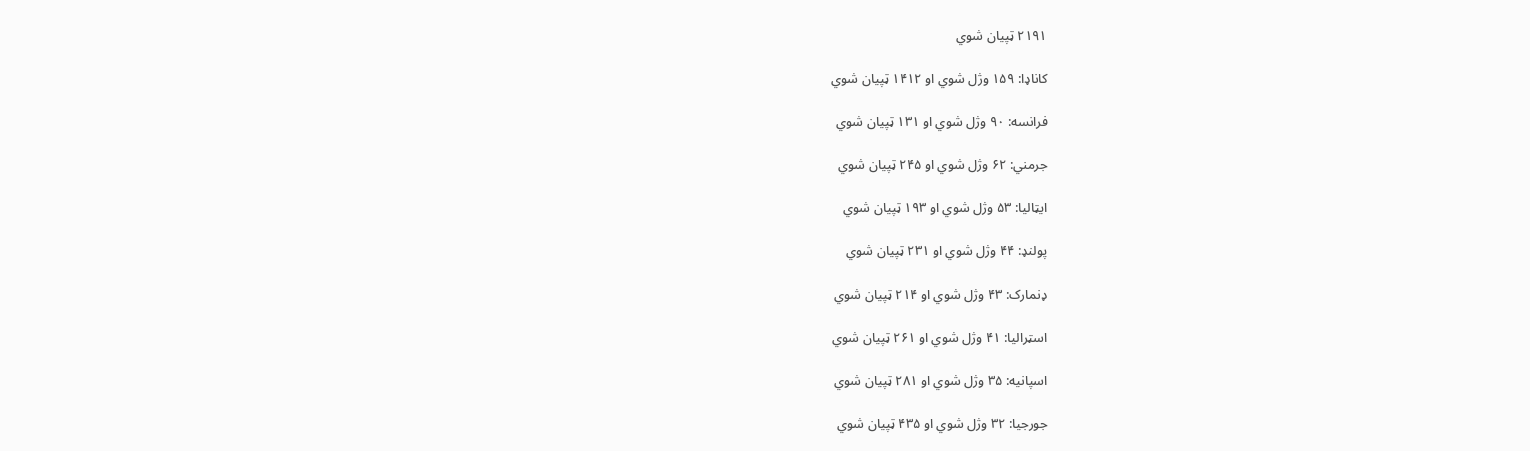۲۱۹۱ ټپیان شوي

کاناډا: ۱۵۹ وژل شوي او ۱۴۱۲ ټپیان شوي

فرانسه: ۹۰ وژل شوي او ۱۳۱ ټپیان شوي

جرمني: ۶۲ وژل شوي او ۲۴۵ ټپیان شوي

ایټالیا: ۵۳ وژل شوي او ۱۹۳ ټپیان شوي

پولنډ: ۴۴ وژل شوي او ۲۳۱ ټپیان شوي

ډنمارک: ۴۳ وژل شوي او ۲۱۴ ټپیان شوي

اسټرالیا: ۴۱ وژل شوي او ۲۶۱ ټپیان شوي

اسپانیه: ۳۵ وژل شوي او ۲۸۱ ټپیان شوي

جورجیا: ۳۲ وژل شوي او ۴۳۵ ټپیان شوي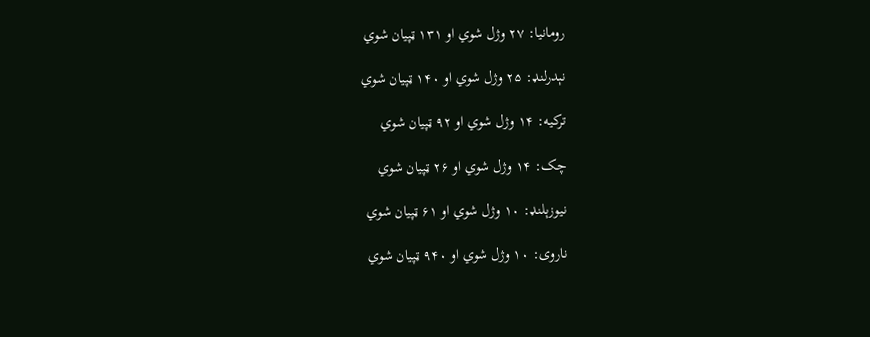رومانیا: ۲۷ وژل شوي او ۱۳۱ ټپیان شوي

نېدرلنډ: ۲۵ وژل شوي او ۱۴۰ ټپیان شوي

ترکیه: ۱۴ وژل شوي او ۹۲ ټپیان شوي

چک: ۱۴ وژل شوي او ۲۶ ټپیان شوي

نیوزېلنډ: ۱۰ وژل شوي او ۶۱ ټپیان شوي

ناروی: ۱۰ وژل شوي او ۹۴۰ ټپیان شوي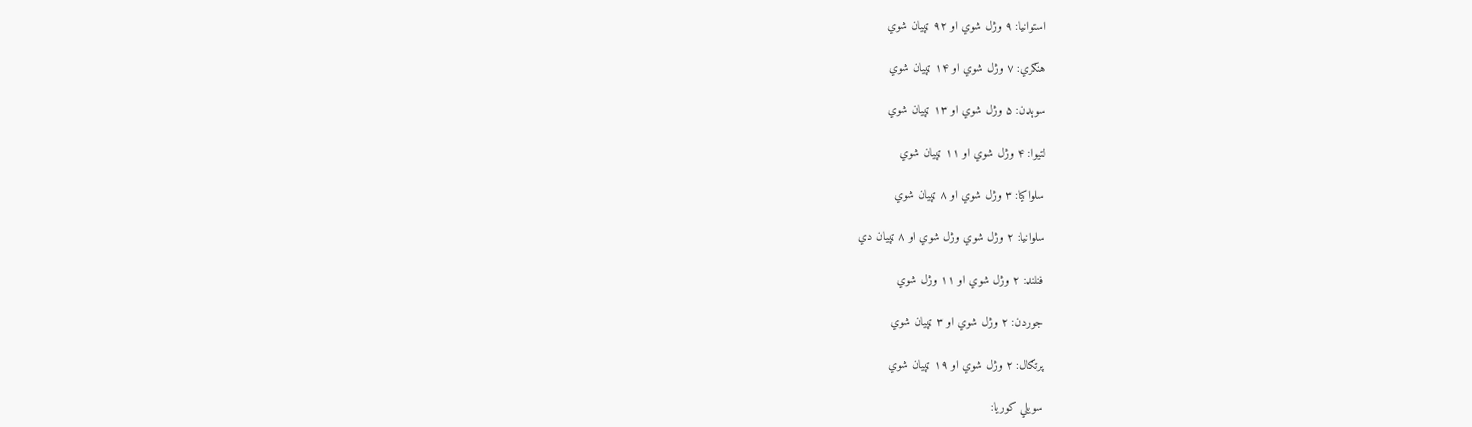استوانیا: ۹ وژل شوي او ۹۲ ټپیان شوي

هنګري: ۷ وژل شوي او ۱۴ ټپیان شوي

سوېډن: ۵ وژل شوي او ۱۳ ټپیان شوي

لتیوا: ۴ وژل شوي او ۱۱ ټپیان شوي

سلواکیا: ۳ وژل شوي او ۸ ټپیان شوي

سلوانیا: ۲ وژل شوي وژل شوي او ۸ ټپیان دي

فنلنډ: ۲ وژل شوي او ۱۱ وژل شوي

جوردن: ۲ وژل شوي او ۳ ټپیان شوي

پرتګال: ۲ وژل شوي او ۱۹ ټپیان شوي

سویلي کوریا: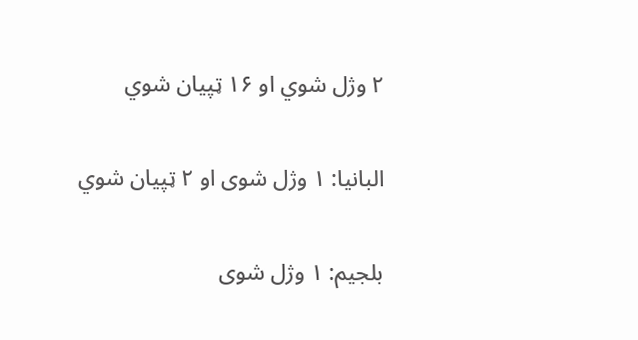۲ وژل شوي او ۱۶ ټپیان شوي

البانیا: ۱ وژل شوی او ۲ ټپيان شوي

بلجیم: ۱ وژل شوی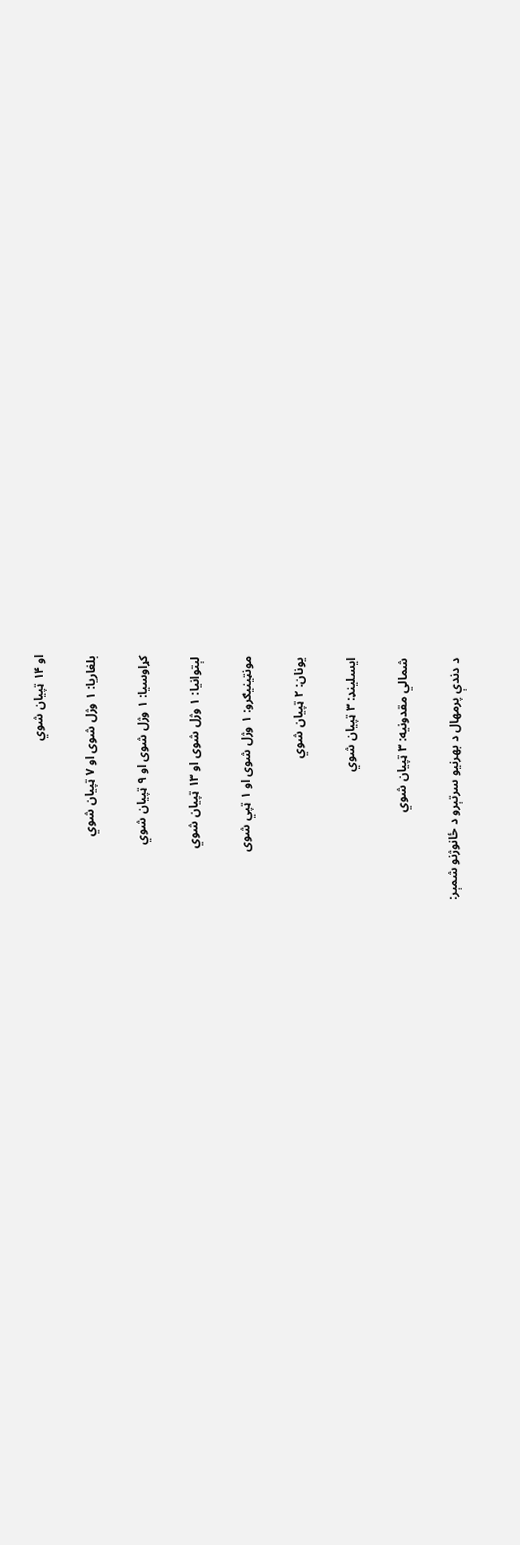او ۱۴ ټپیان شوي

بلغاریا: ۱ وژل شوی او ۷ ټپیان شوي

کړاوسیا: ۱ وژل شوی او ۹ ټپیان شوي

لېتوانیا: ۱ وژل شوی او ۱۳ ټپیان شوي

مونټینیګرو: ۱ وژل شوی او ۱ ټپي شوی

یونان: ۲ ټپیان شوي

ایسلینډ: ۳ ټپیان شوي

شمالي مقدونیه: ۳ ټپیان شوي

د دندې پرمهال د بهرنیو سرتېرو د ځانوژنو شمېر: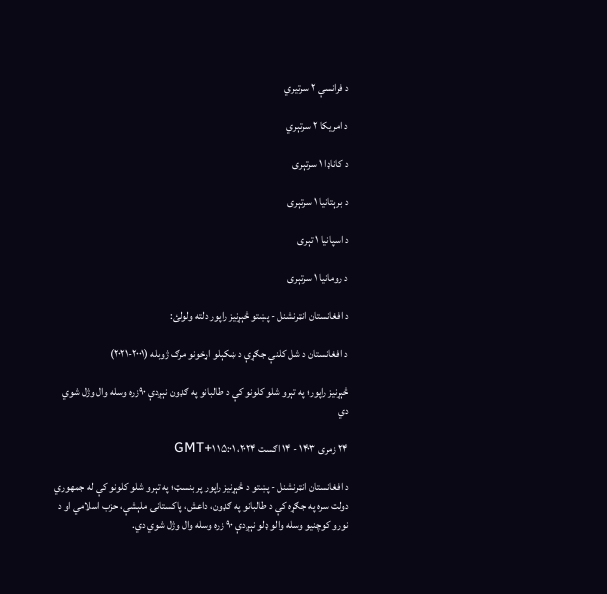د فرانسې ۲ سرتیري

د امریکا ۲ سرتېري

د کاناډا ۱ سرتېری

د برېتانیا ۱ سرتېری

د اسپانیا ۱ تېری

د رومانیا ۱ سرتېری

د افغانستان انټرنشنل - پښتو څېړنیز راپور دلته ولولئ:

د افغانستان د شل کلنې جګړې د ښکېلو اړخونو مرګ ژوبله (۲۰۰۱-۲۰۲۱)

څېړنیز راپور؛ په تېرو شلو کلونو کې د طالبانو په ګډون نېږدې ۹۰زره وسله وال وژل شوي دي

۲۴ زمری ۱۴۰۳ - ۱۴ اګست ۲۰۲۴، ۱۵:۰۱ GMT+۱

د افغانستان انټرنشنل - پښتو د څېړنیز راپور پر بنسټ؛ په تېرو شلو کلونو کې له جمهوري دولت سره په جګړه کې د طالبانو په ګډون، داعش، پاکستانۍ ملېشې، حزب اسلامي او د نورو کوچنیو وسله والو ډلو نېږدې ۹۰ زره وسله وال وژل شوي دي.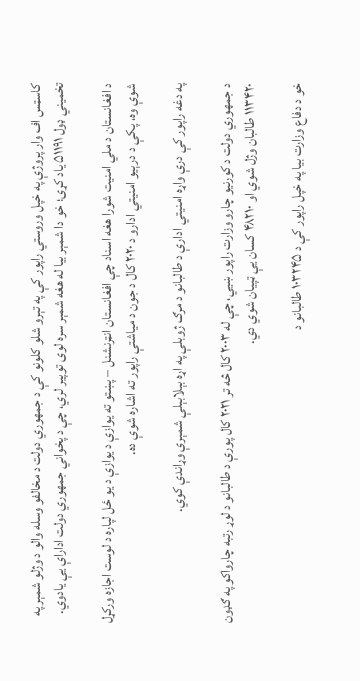کاسټس اف وار پروژې په خپل وروستي راپور کې په تېرو شلو کلونو کې د جمهوري دولت د مخالفو وسله والو د وژلو شمېر په تخمیني ډول ۵۱۱۹۱ یاد کړی؛ خو دا شمېر بیا له هغه شمېر سره لوی توپیر لري، چې د پخواني جمهوري دولت اداراې یې یادوي.

د افغانستان د ملي امنیت شورا هغه اسناد چې افغانستان انټرنشنل – پښتو ته یوازې د یوازې د یو ځل لپاره د لوست اجازه ورکړل شوې وه، پکې د درېیو امنیتي ادارو د ۲۰۲۰ کال د جون د میاشتې راپور ته اشاره شوې ده.

په دغه راپور کې درې واړه امنیتي ادارې د طالبانو د مرګ ژوبلې په اړه بېلابېلې شمېرې وړاندې کوي.

د جمهوري دولت د کورنیو چارو وزارت راپور ښيي، چې له ۲۰۰۳ کال څه تر ۲۰۲۱ کال پورې د طالبانو د لوړ رتبه چارواکو په ګډون ۱۱۳۴۲۰ طالبان وژل شوي او ۴۸۲۱۰ کسان یې ټپیان شوي دي.

خو د دفاع وزارت بیا په خپل راپور کې د ۱۰۳۲۴۵ طالبانو د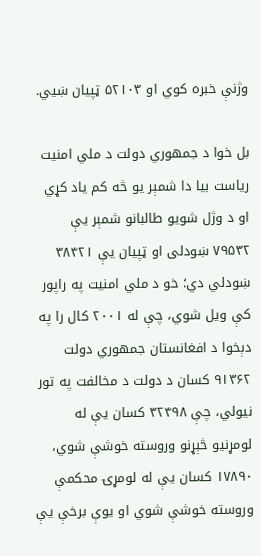وژنې خبره کوي او ۵۲۱۰۳ ټپیان ښيي.

بل خوا د جمهوري دولت د ملي امنیت ریاست بیا دا شمېر یو څه کم یاد کړي او د وژل شویو طالبانو شمېر یې ۷۹۵۳۲ ښودلی او ټپیان یې ۳۸۴۲۱ ښودلي دي؛ خو د ملي امنیت په راپور کې ویل شوي، چې له ۲۰۰۱ کال را په دېخوا د افغانستان جمهوري دولت ۹۱۳۶۲ کسان د دولت د مخالفت په تور نیولي، چې ۳۲۴۹۸ کسان یې له لومړنیو څېړنو وروسته خوشې شوي، ۱۷۸۹۰ کسان یې له لومړۍ محکمې وروسته خوشې شوي او یوې برخې یې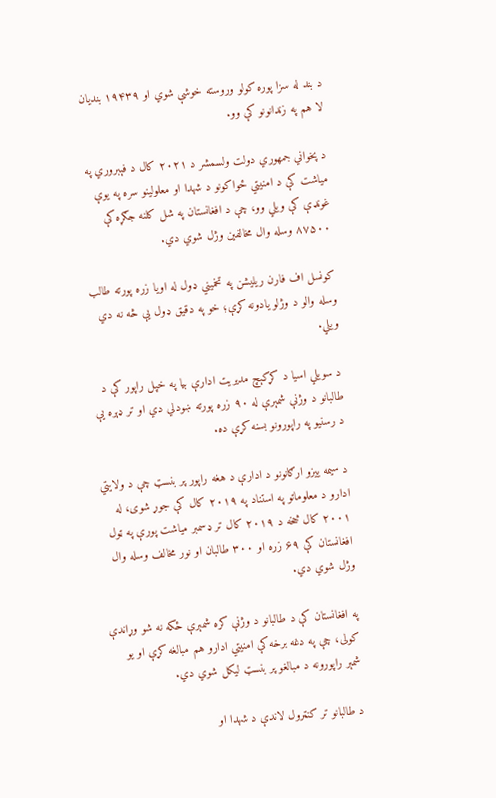د بند له سزا پوره کولو وروسته خوشې شوي او ۱۹۴۳۹ بندیان لا هم په زندانونو کې وو.

د پخواني جمهوري دولت ولسمشر د ۲۰۲۱ کال د فېبروري په میاشت کې د امنیتي ځواکونو د شهدا او معلولینو سره په یوې غونډې کې ویلي وو، چې د افغانستان په شل کلنه جګړه کې ۸۷۵۰۰ وسله وال مخالفین وژل شوي دي.

کونسل اف فارن ریلیشن په تخمیني ډول له اویا زره پورته طالب وسله والو د وژلو یادونه کړې؛ خو په دقیق ډول یې څه نه دي ویلي.

د سویلي اسیا د کړکېچ مدیریت ادارې بیا په خپل راپور کې د طالبانو د وژنې شمېرې له ۹۰ زره پورته ښودلي دي او تر ډېره یې د رسنیو په راپورونو بسنه کړې ده.

د سیمه ییزو ارګانونو د ادارې د هغه راپور پر بنسټ چې د ولایتي ادارو د معلوماتو په استناد په ۲۰۱۹ کال کې جوړ شوی، له ۲۰۰۱ کال څخه د ۲۰۱۹ کال تر ډسمبر میاشت پورې په ټول افغانستان کې ۶۹ زره او ۳۰۰ طالبان او نور مخالف وسله وال وژل شوي دي.

په افغانستان کې د طالبانو د وژنې کره شمېرې ځکه نه شو وړاندې کولی، چې په دغه برخه کې امنیتي ادارو هم مبالغه کړې او یو شمېر راپورونه د مبالغو پر بنسټ لیکل شوي دي.

د طالبانو تر کنټرول لاندې د شهدا او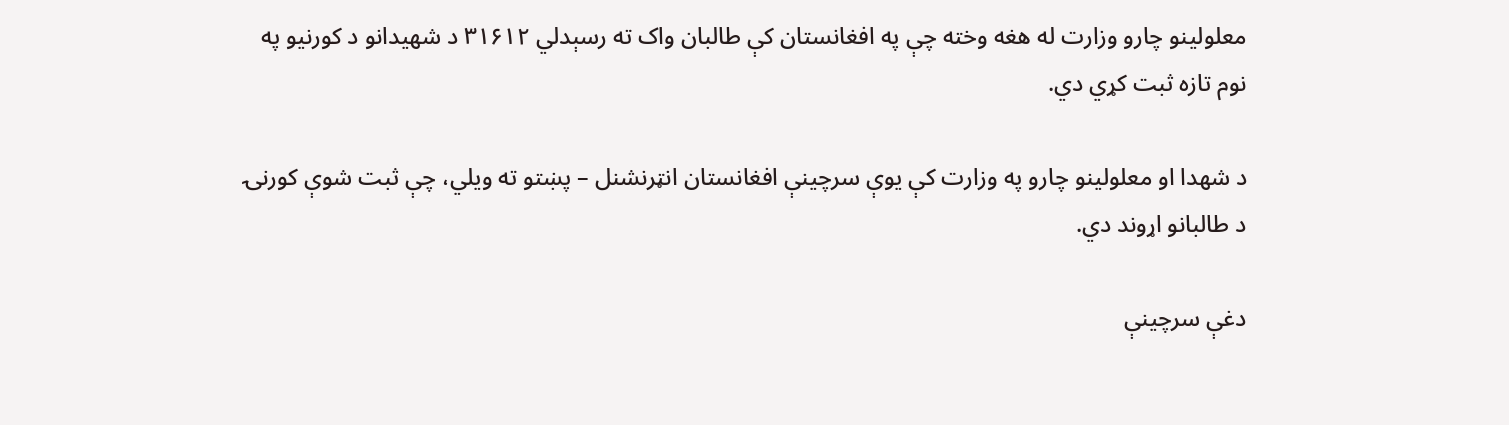معلولینو چارو وزارت له هغه وخته چې په افغانستان کې طالبان واک ته رسېدلي ۳۱۶۱۲ د شهیدانو د کورنیو په نوم تازه ثبت کړي دي.

د شهدا او معلولینو چارو په وزارت کې یوې سرچینې افغانستان انټرنشنل – پښتو ته ویلي، چې ثبت شوې کورنۍ د طالبانو اړوند دي.

دغې سرچینې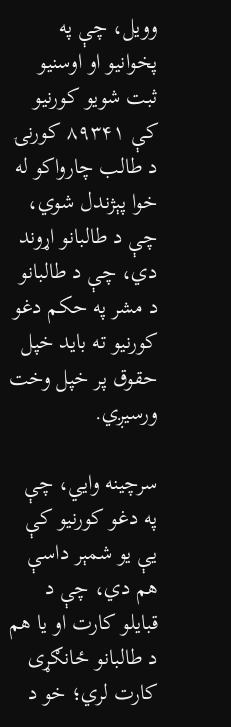وویل، چې په پخوانیو او اوسنیو ثبت شویو کورنیو کې ۸۹۳۴۱ کورنۍ د طالب چارواکو له خوا پېژندل شوي، چې د طالبانو اړوند دي، چې د طالبانو د مشر په حکم دغو کورنیو ته باید خپل حقوق پر خپل وخت ورسیږي.

سرچینه وايي، چې په دغو کورنیو کې یې یو شمېر داسې هم دي، چې د قبایلو کارت او یا هم د طالبانو ځانګړی کارت لري؛ خو د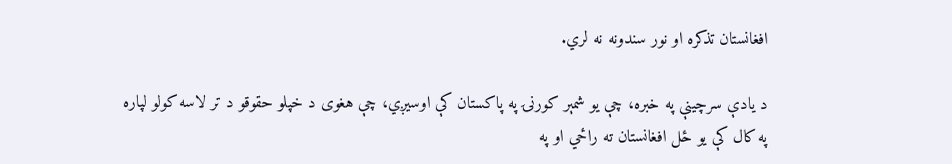افغانستان تذکره او نور سندونه نه لري.

د یادې سرچینې په خبره، چې یو شمېر کورنۍ په پاکستان کې اوسیږي، چې هغوی د خپلو حقوقو د تر لاسه کولو لپاره په کال کې یو ځل افغانستان ته راځي او په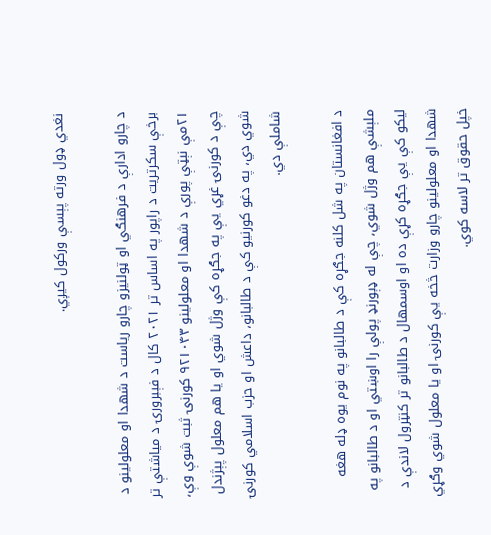نغدي ډول ورته پېسې ورکول کيږي.

د چارو ادارې د فرهنګي او ټولنیزو چارو ریاست د شهدا او معلولینو د برخې سکرتریت د راپور په اساس تر ۲۰۲۱ کال د فېبرورۍ د میاشتې تر ۲۱مې نېټې پورې د شهدا او معلولینو ۹۲۱۰۴۳ کورنۍ ثبت شوې وې، چې د کورنۍ غړي یې په جګړه کې وژل شوي او یا هم معلول پېژندل شوي دي، په دغو کورنیو کې د طالبانو، داعش او حزب اسلامي کورنۍ شاملې دي.

د افغانستان په شل کلنه جګړه کې د طالبانو په نوم یوه ډله هغه ملېشې هم وژل شوي، چې له ډېورنډ پولې را اوښتي او د طالبانو په لیکو کې یې جګړه کړې ده او اوسمهال د طالبانو تر کنټرول لاندې د شهدا او معلولینو چارو وزارت څخه یې کورنۍ او یا معلول شوي وګړي خپل حقوق تر لاسه کوي.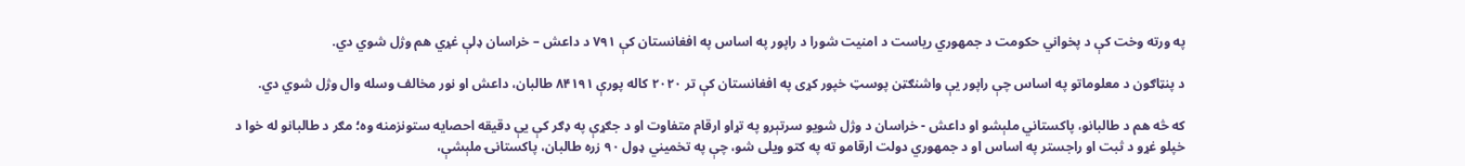په ورته وخت کې د پخواني حکومت د جمهوري ریاست د امنیت شورا د راپور په اساس په افغانستان کې ۷۹۱ د داعش – خراسان ډلې غړي هم وژل شوي دي.

د پنټاګون د معلوماتو په اساس چې راپور یې واشنګټن پوسټ خپور کړی په افغانستان کې تر ۲۰۲۰ کاله پورې ۸۴۱۹۱ طالبان، داعش او نور مخالف وسله وال وژل شوي دي.

که څه هم د طالبانو، پاکستاني ملېشو او داعش - خراسان د وژل شويو سرتېرو په تړاو ارقام متفاوت او د جګړې په ډګر کې یې دقیقه احصایه ستونزمنه وه؛ مګر د طالبانو له خوا د خپلو غړو د ثبت او راجستر په اساس او د جمهوري دولت ارقامو ته په کتو ویلی شو، چې په تخمیني ډول ۹۰ زره طالبان، پاکستانۍ ملېشې،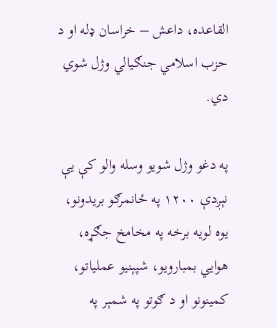القاعده، داعش – خراسان ډله او د حزب اسلامي جنګیالي وژل شوي دي.

په دغو وژل شویو وسله والو کې یې نېږدې ۱۲۰۰ په ځانمرګو بریدونو، یوه لویه برخه په مخامخ جګړه، هوايي بمبارویو، شپېنیو عملیاتو، کمینونو او د ګوتو په شمېر په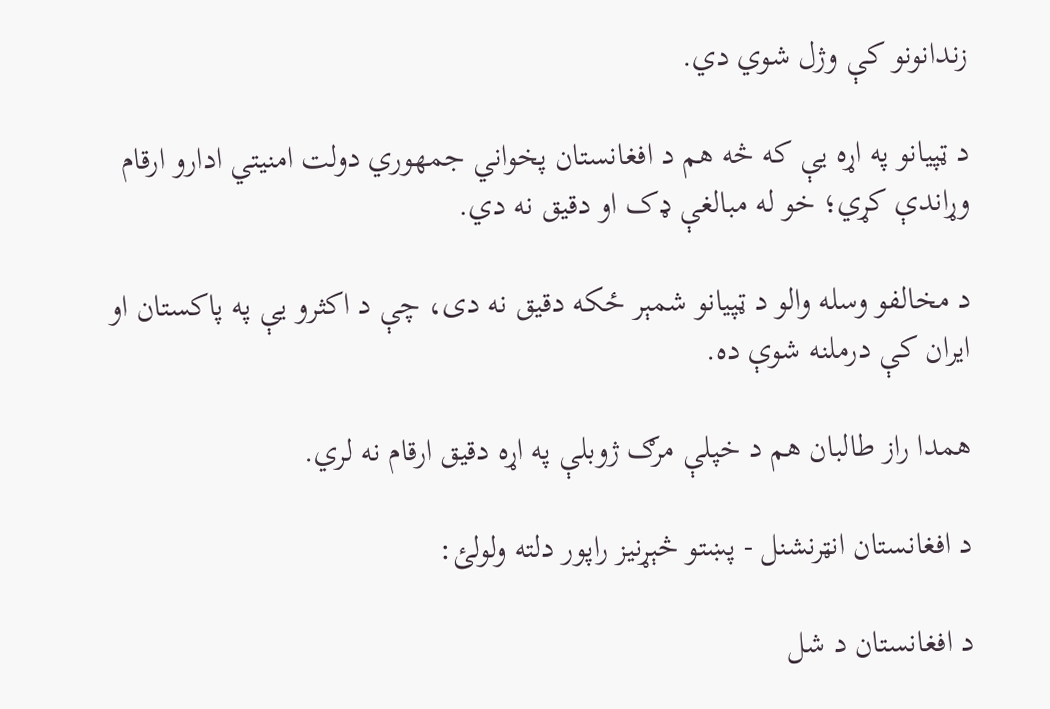زندانونو کې وژل شوي دي.

د ټپیانو په اړه یې که څه هم د افغانستان پخواني جمهوري دولت امنیتي ادارو ارقام وړاندې کړي؛ خو له مبالغې ډک او دقیق نه دي.

د مخالفو وسله والو د ټپیانو شمېر ځکه دقیق نه دی، چې د اکثرو یې په پاکستان او ایران کې درملنه شوې ده.

همدا راز طالبان هم د خپلې مرګ ژوبلې په اړه دقیق ارقام نه لري.

د افغانستان انټرنشنل - پښتو څېړنیز راپور دلته ولولئ:

د افغانستان د شل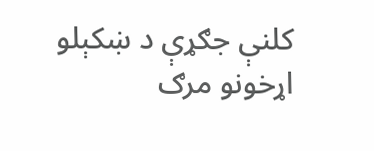کلنې جګړې د ښکېلو اړخونو مرګ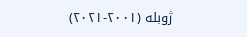ژوبله (۲۰۰۱-۲۰۲۱)